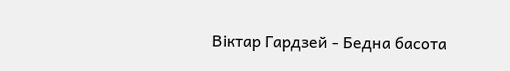Віктар Гардзей - Бедна басота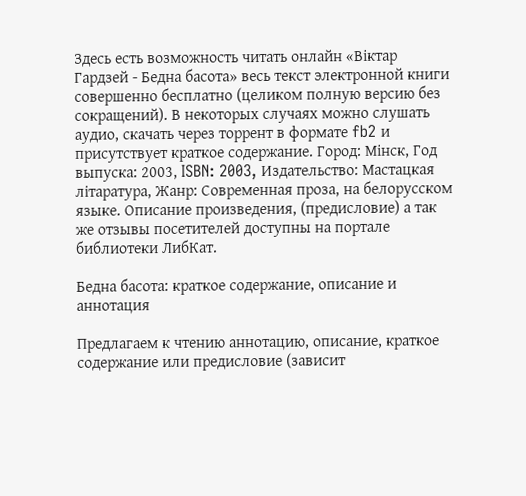Здесь есть возможность читать онлайн «Віктар Гардзей - Бедна басота» весь текст электронной книги совершенно бесплатно (целиком полную версию без сокращений). В некоторых случаях можно слушать аудио, скачать через торрент в формате fb2 и присутствует краткое содержание. Город: Мінск, Год выпуска: 2003, ISBN: 2003, Издательство: Мастацкая літаратура, Жанр: Современная проза, на белорусском языке. Описание произведения, (предисловие) а так же отзывы посетителей доступны на портале библиотеки ЛибКат.

Бедна басота: краткое содержание, описание и аннотация

Предлагаем к чтению аннотацию, описание, краткое содержание или предисловие (зависит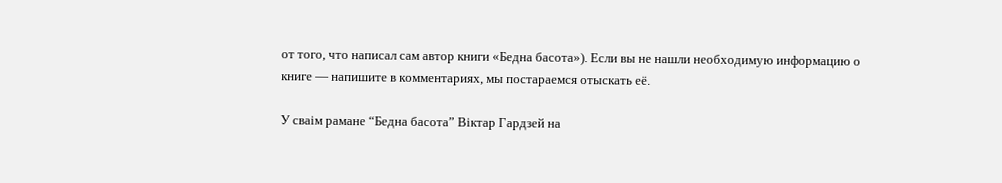от того, что написал сам автор книги «Бедна басота»). Если вы не нашли необходимую информацию о книге — напишите в комментариях, мы постараемся отыскать её.

У сваім рамане “Бедна басота” Віктар Гардзей на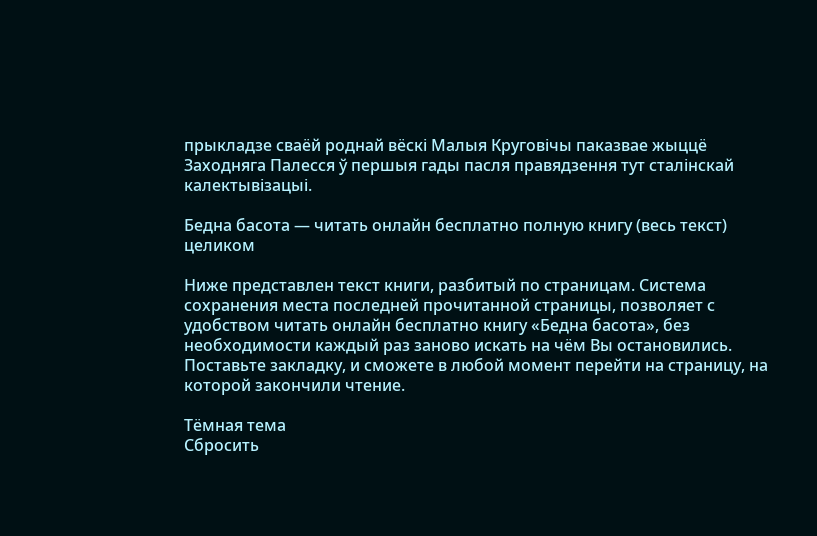прыкладзе сваёй роднай вёскі Малыя Круговічы паказвае жыццё Заходняга Палесся ў першыя гады пасля правядзення тут сталінскай калектывізацыі.

Бедна басота — читать онлайн бесплатно полную книгу (весь текст) целиком

Ниже представлен текст книги, разбитый по страницам. Система сохранения места последней прочитанной страницы, позволяет с удобством читать онлайн бесплатно книгу «Бедна басота», без необходимости каждый раз заново искать на чём Вы остановились. Поставьте закладку, и сможете в любой момент перейти на страницу, на которой закончили чтение.

Тёмная тема
Сбросить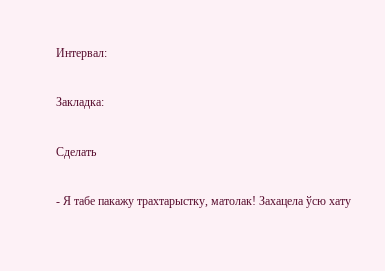Интервал:

Закладка:

Сделать

- Я табе пакажу трахтарыстку, матолак! Захацела ўсю хату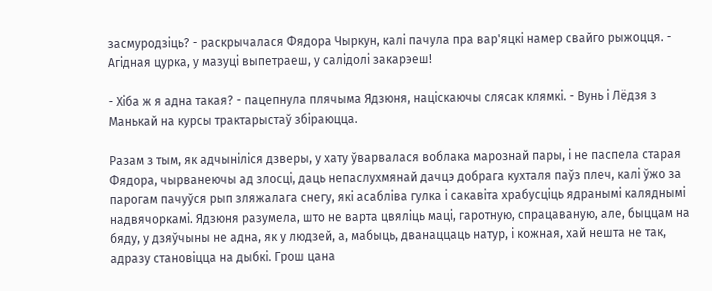засмуродзіць? - раскрычалася Фядора Чыркун, калі пачула пра вар'яцкі намер свайго рыжоцця. - Агідная цурка, у мазуці выпетраеш, у салідолі закарэеш!

- Хіба ж я адна такая? - пацепнула плячыма Ядзюня, націскаючы слясак клямкі. - Вунь і Лёдзя з Манькай на курсы трактарыстаў збіраюцца.

Разам з тым, як адчыніліся дзверы, у хату ўварвалася воблака марознай пары, і не паспела старая Фядора, чырванеючы ад злосці, даць непаслухмянай дачцэ добрага кухталя паўз плеч, калі ўжо за парогам пачуўся рып зляжалага снегу, які асабліва гулка і сакавіта храбусціць ядранымі каляднымі надвячоркамі. Ядзюня разумела, што не варта цвяліць маці, гаротную, спрацаваную, але, быццам на бяду, у дзяўчыны не адна, як у людзей, а, мабыць, дванаццаць натур, і кожная, хай нешта не так, адразу становіцца на дыбкі. Грош цана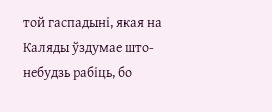той гаспадыні, якая на Каляды ўздумае што-небудзь рабіць, бо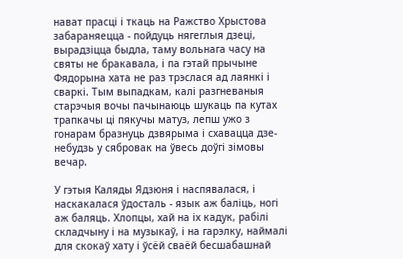нават прасці і ткаць на Ражство Хрыстова забараняецца - пойдуць нягеглыя дзеці, вырадзіцца быдла, таму вольнага часу на святы не бракавала, і па гэтай прычыне Фядорына хата не раз трэслася ад лаянкі і сваркі. Тым выпадкам, калі разгневаныя старэчыя вочы пачынаюць шукаць па кутах трапкачы ці пякучы матуз, лепш ужо з гонарам бразнуць дзвярыма і схавацца дзе-небудзь у сябровак на ўвесь доўгі зімовы вечар.

У гэтыя Каляды Ядзюня і наспявалася, і наскакалася ўдосталь - язык аж баліць, ногі аж баляць. Хлопцы, хай на іх кадук, рабілі складчыну і на музыкаў, і на гарэлку, наймалі для скокаў хату і ўсёй сваёй бесшабашнай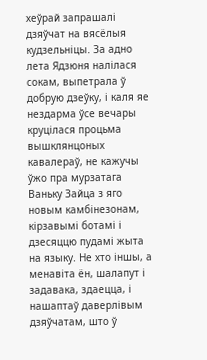хеўрай запрашалі дзяўчат на вясёлыя кудзельніцы. За адно лета Ядзюня налілася сокам, выпетрала ў добрую дзеўку, і каля яе нездарма ўсе вечары круцілася процьма вышклянцоных кавалераў, не кажучы ўжо пра мурзатага Ваньку Зайца з яго новым камбінезонам, кірзавымі ботамі і дзесяццю пудамі жыта на языку. Не хто іншы, а менавіта ён, шалапут і задавака, здаецца, і нашаптаў даверлівым дзяўчатам, што ў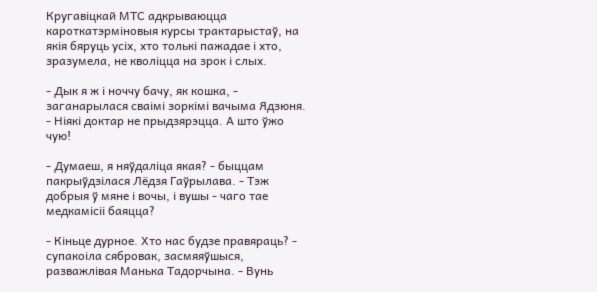Кругавіцкай МТС адкрываюцца кароткатэрміновыя курсы трактарыстаў, на якія бяруць усіх, хто толькі пажадае і хто, зразумела, не кволіцца на зрок і слых.

- Дык я ж і ноччу бачу, як кошка, - заганарылася сваімі зоркімі вачыма Ядзюня. - Ніякі доктар не прыдзярэцца. А што ўжо чую!

- Думаеш, я няўдаліца якая? - быццам пакрыўдзілася Лёдзя Гаўрылава. - Тэж добрыя ў мяне і вочы, і вушы - чаго тае медкамісіі баяцца?

- Кіньце дурное. Хто нас будзе правяраць? - супакоіла сябровак, засмяяўшыся, разважлівая Манька Тадорчына. - Вунь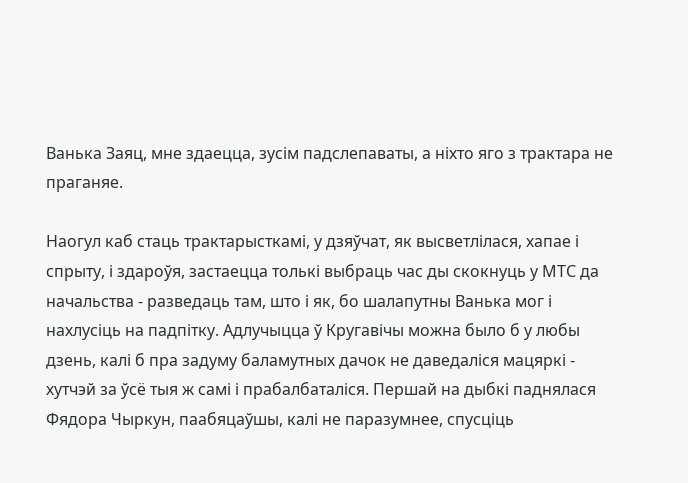Ванька Заяц, мне здаецца, зусім падслепаваты, а ніхто яго з трактара не праганяе.

Наогул каб стаць трактарысткамі, у дзяўчат, як высветлілася, хапае і спрыту, і здароўя, застаецца толькі выбраць час ды скокнуць у МТС да начальства - разведаць там, што і як, бо шалапутны Ванька мог і нахлусіць на падпітку. Адлучыцца ў Кругавічы можна было б у любы дзень, калі б пра задуму баламутных дачок не даведаліся мацяркі - хутчэй за ўсё тыя ж самі і прабалбаталіся. Першай на дыбкі паднялася Фядора Чыркун, паабяцаўшы, калі не паразумнее, спусціць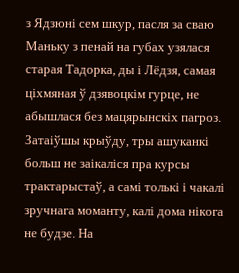з Ядзюні сем шкур, пасля за сваю Маньку з пенай на губах узялася старая Тадорка, ды і Лёдзя, самая ціхмяная ў дзявоцкім гурце, не абышлася без мацярынскіх пагроз. Затаіўшы крыўду, тры ашуканкі больш не заікаліся пра курсы трактарыстаў, а самі толькі і чакалі зручнага моманту, калі дома нікога не будзе. На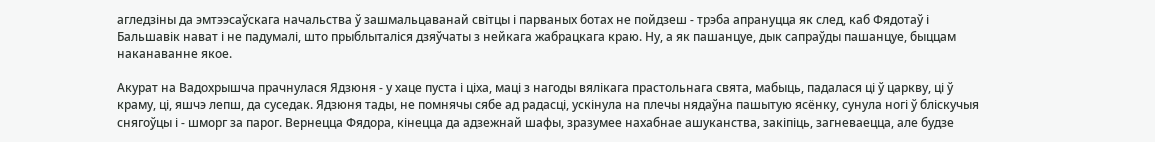агледзіны да эмтээсаўскага начальства ў зашмальцаванай світцы і парваных ботах не пойдзеш - трэба апрануцца як след, каб Фядотаў і Бальшавік нават і не падумалі, што прыблыталіся дзяўчаты з нейкага жабрацкага краю. Ну, а як пашанцуе, дык сапраўды пашанцуе, быццам наканаванне якое.

Акурат на Вадохрышча прачнулася Ядзюня - у хаце пуста і ціха, маці з нагоды вялікага прастольнага свята, мабыць, падалася ці ў царкву, ці ў краму, ці, яшчэ лепш, да суседак. Ядзюня тады, не помнячы сябе ад радасці, ускінула на плечы нядаўна пашытую ясёнку, сунула ногі ў бліскучыя снягоўцы і - шморг за парог. Вернецца Фядора, кінецца да адзежнай шафы, зразумее нахабнае ашуканства, закіпіць, загневаецца, але будзе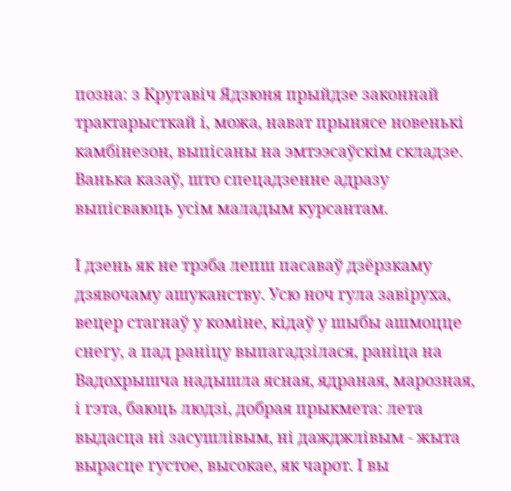позна: з Кругавіч Ядзюня прыйдзе законнай трактарысткай і, можа, нават прынясе новенькі камбінезон, выпісаны на эмтээсаўскім складзе. Ванька казаў, што спецадзенне адразу выпісваюць усім маладым курсантам.

І дзень як не трэба лепш пасаваў дзёрзкаму дзявочаму ашуканству. Усю ноч гула завіруха, вецер стагнаў у коміне, кідаў у шыбы ашмоцце снегу, а пад раніцу выпагадзілася, раніца на Вадохрышча надышла ясная, ядраная, марозная, і гэта, баюць людзі, добрая прыкмета: лета выдасца ні засушлівым, ні дажджлівым - жыта вырасце густое, высокае, як чарот. І вы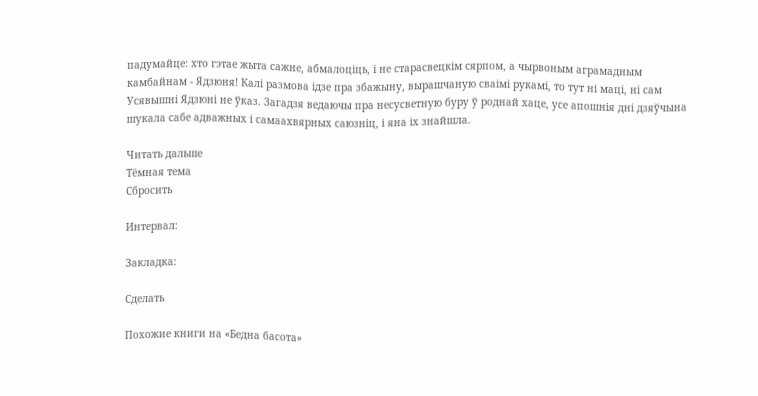падумайце: хто гэтае жыта сажне, абмалоціць, і не старасвецкім сярпом, а чырвоным аграмадным камбайнам - Ядзюня! Калі размова ідзе пра збажыну, вырашчаную сваімі рукамі, то тут ні маці, ні сам Усявышні Ядзюні не ўказ. Загадзя ведаючы пра несусветную буру ў роднай хаце, усе апошнія дні дзяўчына шукала сабе адважных і самаахвярных саюзніц, і яна іх знайшла.

Читать дальше
Тёмная тема
Сбросить

Интервал:

Закладка:

Сделать

Похожие книги на «Бедна басота»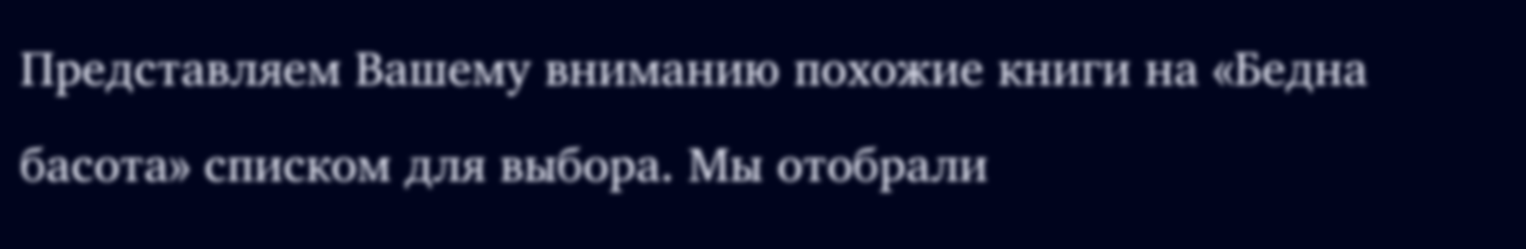Представляем Вашему вниманию похожие книги на «Бедна басота» списком для выбора. Мы отобрали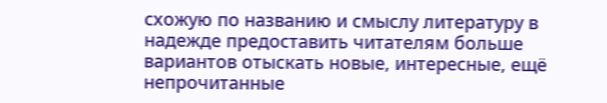схожую по названию и смыслу литературу в надежде предоставить читателям больше вариантов отыскать новые, интересные, ещё непрочитанные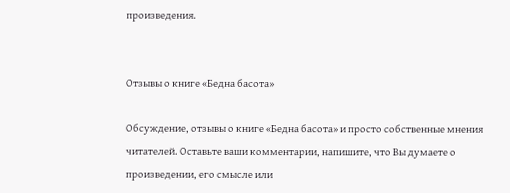произведения.


Отзывы о книге «Бедна басота»

Обсуждение, отзывы о книге «Бедна басота» и просто собственные мнения читателей. Оставьте ваши комментарии, напишите, что Вы думаете о произведении, его смысле или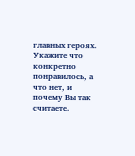главных героях. Укажите что конкретно понравилось, а что нет, и почему Вы так считаете.